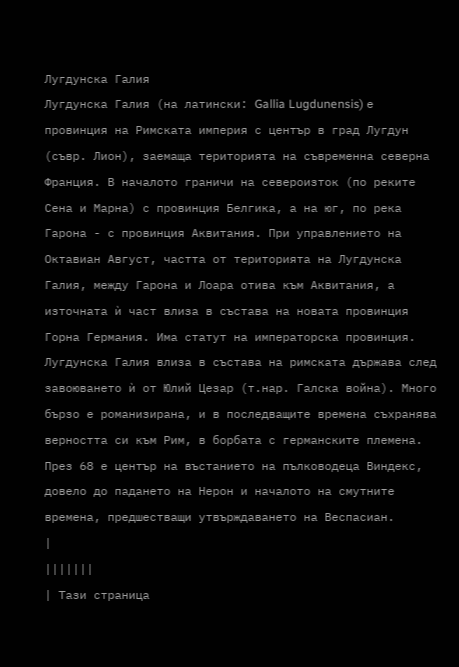Лугдунска Галия
Лугдунска Галия (на латински: Gallia Lugdunensis) е провинция на Римската империя с център в град Лугдун (съвр. Лион), заемаща територията на съвременна северна Франция. В началото граничи на североизток (по реките Сена и Марна) с провинция Белгика, а на юг, по река Гарона - с провинция Аквитания. При управлението на Октавиан Август, частта от територията на Лугдунска Галия, между Гарона и Лоара отива към Аквитания, а източната ѝ част влиза в състава на новата провинция Горна Германия. Има статут на императорска провинция.
Лугдунска Галия влиза в състава на римската държава след завоюването ѝ от Юлий Цезар (т.нар. Галска война). Много бързо е романизирана, и в последващите времена съхранява верността си към Рим, в борбата с германските племена.
През 68 е център на въстанието на пълководеца Виндекс, довело до падането на Нерон и началото на смутните времена, предшестващи утвърждаването на Веспасиан.
|
|||||||
| Тази страница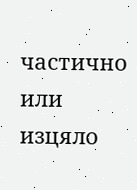частично или изцяло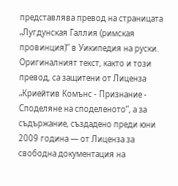представлява превод на страницата „Лугдунская Галлия (римская провинция)“ в Уикипедия на руски. Оригиналният текст, както и този превод, са защитени от Лиценза „Криейтив Комънс - Признание - Споделяне на споделеното“, а за съдържание, създадено преди юни 2009 година — от Лиценза за свободна документация на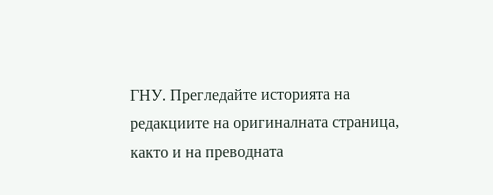ГНУ. Прегледайте историята на редакциите на оригиналната страница, както и на преводната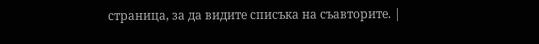страница, за да видите списъка на съавторите. |